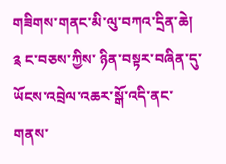གཟིགས་གནང་མི་ལུ་བཀའ་དྲིན་ཆེ།
༉ ང་བཅས་ཀྱིས་ ཉིན་བསྟར་བཞིན་དུ་
ཡོངས་འབྲེལ་འཆར་སྒོ་འདི་ནང་
གནས་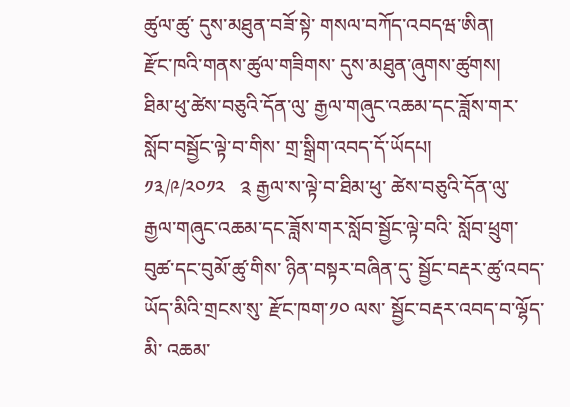ཚུལ་ཚུ་ དུས་མཐུན་བཟོ་སྟེ་ གསལ་བཀོད་འབདཝ་ཨིན།
རྫོང་ཁའི་གནས་ཚུལ་གཟིགས་ དུས་མཐུན་ཞུགས་ཚུགས།
ཐིམ་ཕུ་ཚེས་བཅུའི་དོན་ལུ་ རྒྱལ་གཞུང་འཆམ་དང་ཟློས་གར་སློབ་བསྦྱོང་ལྟེ་བ་གིས་ གྲ་སྒྲིག་འབད་དོ་ཡོདཔ།
༡༣/༩/༢༠༡༢   ༉ རྒྱལ་ས་ལྟེ་བ་ཐིམ་ཕུ་ ཚེས་བཅུའི་དོན་ལུ་ རྒྱལ་གཞུང་འཆམ་དང་ཟློས་གར་སློབ་སྦྱོང་ལྟེ་བའི་ སློབ་ཕྲུག་བུཚ་དང་བུམོ་ཚུ་གིས་ ཉིན་བསྟར་བཞིན་དུ་ སྦྱོང་བརྡར་ཚུ་འབད་ཡོད་མིའི་གྲངས་སུ་ རྫོང་ཁག་༡༠ ལས་ སྦྱོང་བརྡར་འབད་བ་ལྷོད་མི་ འཆམ་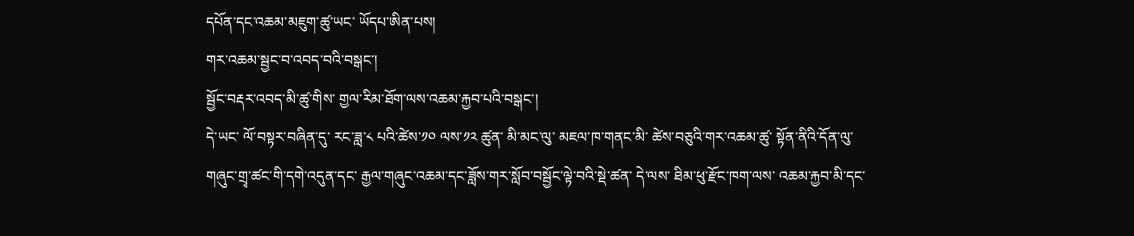དཔོན་དང་འཆམ་མཇུག་ཚུ་ཡང་ ཡོདཔ་ཨིན་པས།
གར་འཆམ་སྦྱང་བ་འབད་བའི་བསྒང་།
སྦྱོང་བརྡར་འབད་མི་ཚུ་གིས་ གྱལ་རིམ་ཐོག་ལས་འཆམ་རྐྱབ་པའི་བསྒང་།
དེ་ཡང་ ལོ་བསྟར་བཞིན་དུ་ རང་ཟླ་༨ པའི་ཚེས་༡༠ ལས་༡༢ ཚུན་ མི་མང་ལུ་ མཇལ་ཁ་གནང་མི་ ཚེས་བཅུའི་གར་འཆམ་ཚུ་ སྟོན་ནིའི་དོན་ལུ་ གཞུང་གྲྭ་ཚང་གི་དགེ་འདུན་དང་ རྒྱལ་གཞུང་འཆམ་དང་ཟློས་གར་སློབ་བསྦྱོང་ལྟེ་བའི་སྡེ་ཚན་ དེ་ལས་ ཐིམ་ཕུ་རྫོང་ཁག་ལས་ འཆམ་རྐྱབ་མི་དང་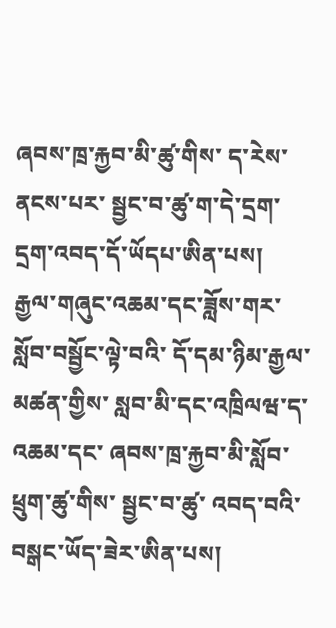ཞབས་ཁྲ་རྐྱབ་མི་ཚུ་གིས་ ད་རེས་ནངས་པར་ སྦྱང་བ་ཚུ་ག་དེ་དྲག་དྲག་འབད་དོ་ཡོདཔ་ཨིན་པས།
རྒྱལ་གཞུང་འཆམ་དང་ཟློས་གར་སློབ་བསྦྱོང་ལྟེ་བའི་ དོ་དམ་ཉིམ་རྒྱལ་མཚན་གྱིས་ སླབ་མི་དང་འཁྲིལཝ་ད་ འཆམ་དང་ ཞབས་ཁྲ་རྐྱབ་མི་སློབ་ཕྲུག་ཚུ་གིས་ སྦྱང་བ་ཚུ་ འབད་བའི་བསྒང་ཡོད་ཟེར་ཨིན་པས།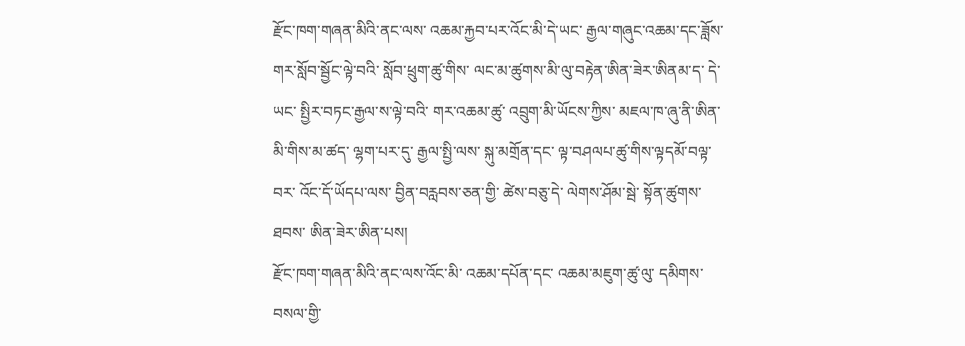རྫོང་ཁག་གཞན་མིའི་ནང་ལས་ འཆམ་རྐྱབ་པར་འོང་མི་དེ་ཡང་ རྒྱལ་གཞུང་འཆམ་དང་ཟློས་གར་སློབ་སྦྱོང་ལྟེ་བའི་ སློབ་ཕྲུག་ཚུ་གིས་ ལང་མ་ཚུགས་མི་ལུ་བརྟེན་ཨིན་ཟེར་ཨིནམ་ད་ དེ་ཡང་ སྤྱིར་བཏང་རྒྱལ་ས་ལྟེ་བའི་ གར་འཆམ་ཚུ་ འབྲུག་མི་ཡོངས་ཀྱིས་ མཇལ་ཁ་ཞུ་ནི་ཨིན་མི་གིས་མ་ཚད་ ལྷག་པར་དུ་ རྒྱལ་སྤྱི་ལས་ སྐུ་མགྲོན་དང་ ལྟ་བཤལཔ་ཚུ་གིས་ལྟདམོ་བལྟ་བར་ འོང་དོ་ཡོདཔ་ལས་ བྱིན་བརླབས་ཅན་གྱི་ ཚེས་བཅུ་དེ་ ལེགས་ཤོམ་སྦེ་ སྟོན་ཚུགས་ཐབས་ ཨིན་ཟེར་ཨིན་པས།
རྫོང་ཁག་གཞན་མིའི་ནང་ལས་འོང་མི་ འཆམ་དཔོན་དང་ འཆམ་མཇུག་ཚུ་ལུ་ དམིགས་བསལ་གྱི་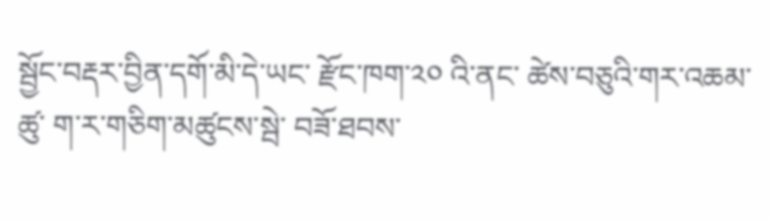སྦྱོང་བརྡར་བྱིན་དགོ་མི་དེ་ཡང་ རྫོང་ཁག་༢༠ འི་ནང་ ཚེས་བཅུའི་གར་འཆམ་ཚུ་ ག་ར་གཅིག་མཚུངས་སྦེ་ བཟོ་ཐབས་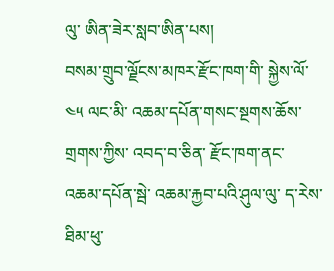ལུ་ ཨིན་ཟེར་སླབ་ཨིན་པས།
བསམ་གྲུབ་ལྗོངས་མཁར་རྫོང་ཁག་གི་ སྐྱེས་ལོ་༤༥ ལང་མི་ འཆམ་དཔོན་གསང་སྔགས་ཆོས་གྲགས་ཀྱིས་ འབད་བ་ཅིན་ རྫོང་ཁག་ནང་ འཆམ་དཔོན་སྦེ་ འཆམ་རྐྱབ་པའི་ཤུལ་ལུ་ ད་རེས་ ཐིམ་ཕུ་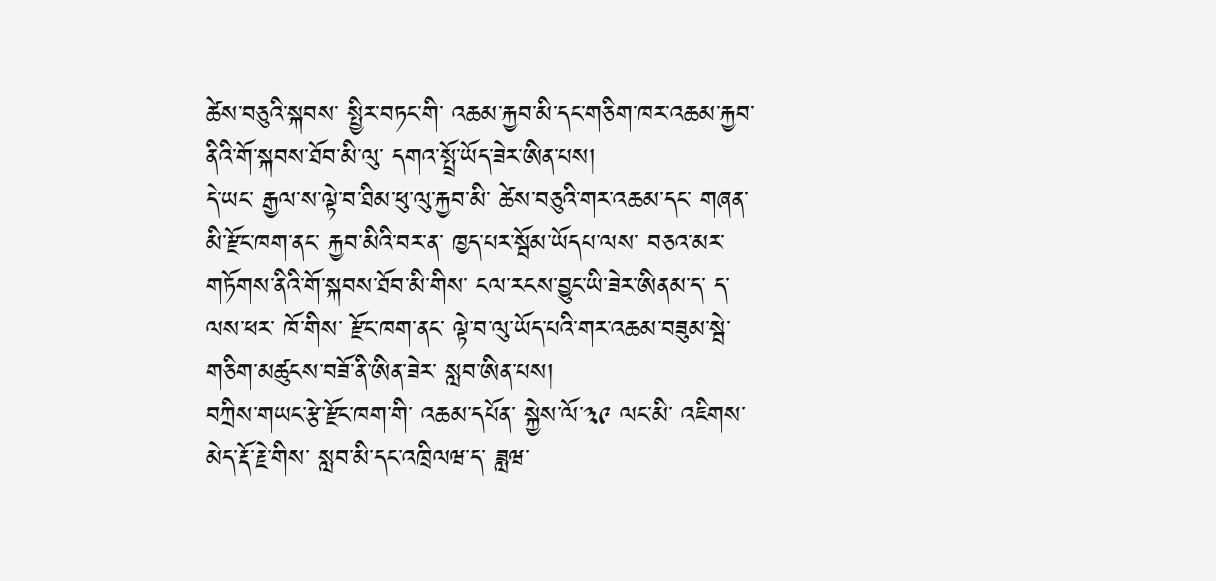ཚེས་བཅུའི་སྐབས་ སྤྱིར་བཏང་གི་ འཆམ་རྐྱབ་མི་དང་གཅིག་ཁར་འཆམ་རྐྱབ་ནིའི་གོ་སྐབས་ཐོབ་མི་ལུ་ དགའ་སྤྲོ་ཡོད་ཟེར་ཨིན་པས།
དེ་ཡང་ རྒྱལ་ས་ལྟེ་བ་ཐིམ་ཕུ་ལུ་རྐྱབ་མི་ ཚེས་བཅུའི་གར་འཆམ་དང་ གཞན་མི་རྫོང་ཁག་ནང་ རྐྱབ་མིའི་བར་ན་ ཁྱད་པར་སྦོམ་ཡོདཔ་ལས་ བཅའ་མར་གཏོགས་ནིའི་གོ་སྐབས་ཐོབ་མི་གིས་ ངལ་རངས་བྱུང་ཡི་ཟེར་ཨིནམ་ད་ ད་ལས་ཕར་ ཁོ་གིས་ རྫོང་ཁག་ནང་ ལྟེ་བ་ལུ་ཡོད་པའི་གར་འཆམ་བཟུམ་སྦེ་ གཅིག་མཚུངས་བཟོ་ནི་ཨིན་ཟེར་ སླབ་ཨིན་པས།
བཀྲིས་གཡང་རྩེ་རྫོང་ཁག་གི་ འཆམ་དཔོན་ སྐྱེས་ལོ་༣༩ ལང་མི་ འཇིགས་མེད་རྡོ་རྗེ་གིས་ སླབ་མི་དང་འཁྲིལཝ་ད་ ཟླཝ་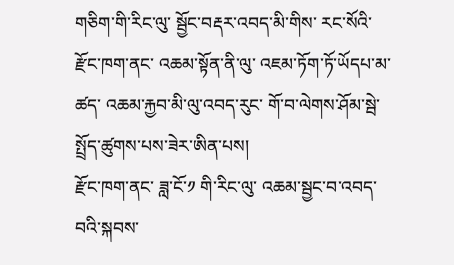གཅིག་གི་རིང་ལུ་ སྦྱོང་བརྡར་འབད་མི་གིས་ རང་སོའི་རྫོང་ཁག་ནང་ འཆམ་སྟོན་ནི་ལུ་ འཇམ་ཏོག་ཏོ་ཡོདཔ་མ་ཚད་ འཆམ་རྐྱབ་མི་ལུ་འབད་རུང་ གོ་བ་ལེགས་ཤོམ་སྦེ་ སྤྲོད་ཚུགས་པས་ཟེར་ཨིན་པས།
རྫོང་ཁག་ནང་ ཟླ་ངོ་༡ གི་རིང་ལུ་ འཆམ་སྦྱང་བ་འབད་བའི་སྐབས་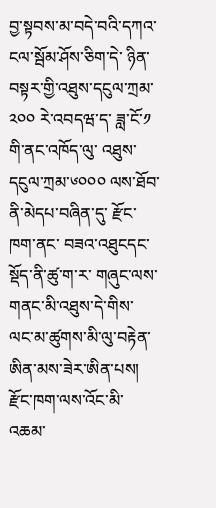བྱ་སྟབས་མ་བདེ་བའི་དཀའ་ངལ་སྦོམ་ཤོས་ཅིག་དེ་ ཉིན་བསྟར་གྱི་འཐུས་དངུལ་ཀྲམ་༢༠༠ རེ་འབདཝ་ད་ ཟླ་ངོ་༡ གི་ནང་འཁོད་ལུ་ འཐུས་དངུལ་ཀྲམ་༦༠༠༠ ལས་ཐོབ་ནི་མེདཔ་བཞིན་དུ་ རྫོང་ཁག་ནང་ བཟའ་འཐུངདང་ སྡོད་ནི་ཚུ་ག་ར་ གཞུང་ལས་གནང་མི་འཐུས་དེ་གིས་ ལང་མ་ཚུགས་མི་ལུ་བརྟེན་ཨིན་མས་ཟེར་ཨིན་པས།
རྫོང་ཁག་ལས་འོང་མི་ འཆམ་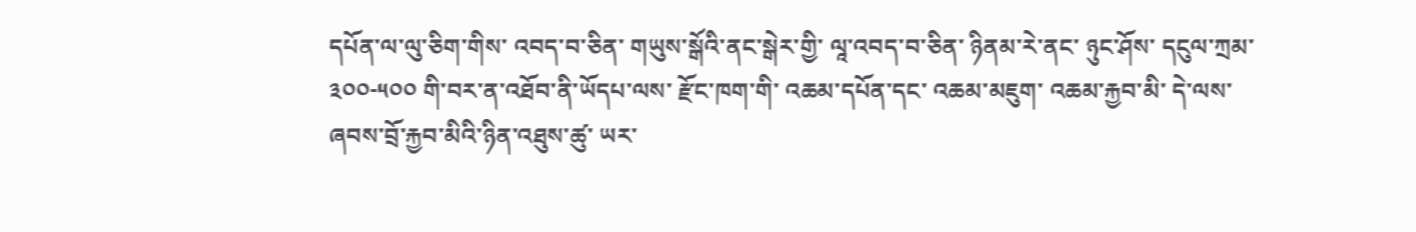དཔོན་ལ་ལུ་ཅིག་གིས་ འབད་བ་ཅིན་ གཡུས་སྒོའི་ནང་སྒེར་གྱི་ ལཱ་འབད་བ་ཅིན་ ཉིནམ་རེ་ནང་ ཉུང་ཤོས་ དངུལ་ཀྲམ་༣༠༠-༥༠༠ གི་བར་ན་འཐོབ་ནི་ཡོདཔ་ལས་ རྫོང་ཁག་གི་ འཆམ་དཔོན་དང་ འཆམ་མཇུག་ འཆམ་རྐྱབ་མི་ དེ་ལས་ ཞབས་བྲོ་རྐྱབ་མིའི་ཉིན་འཐུས་ཚུ་ ཡར་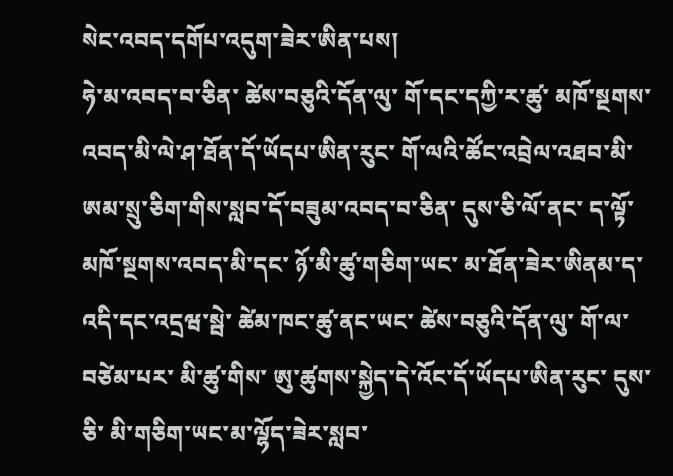སེང་འབད་དགོཔ་འདུག་ཟེར་ཨིན་པས།
ཧེ་མ་འབད་བ་ཅིན་ ཚེས་བཅུའི་དོན་ལུ་ གོ་དང་དཀྱི་ར་ཚུ་ མཁོ་སྔགས་འབད་མི་ལེ་ཤ་ཐོན་དོ་ཡོདཔ་ཨིན་རུང་ གོ་ལའི་ཚོང་འབྲེལ་འཐབ་མི་ ཨམ་སྲུ་ཅིག་གིས་སླབ་དོ་བཟུམ་འབད་བ་ཅིན་ དུས་ཅི་ལོ་ནང་ ད་ལྟོ་ མཁོ་སྔགས་འབད་མི་དང་ ཉོ་མི་ཚུ་གཅིག་ཡང་ མ་ཐོན་ཟེར་ཨིནམ་ད་ འདི་དང་འདྲཝ་སྦེ་ ཚེམ་ཁང་ཚུ་ནང་ཡང་ ཚེས་བཅུའི་དོན་ལུ་ གོ་ལ་བཙེམ་པར་ མི་ཚུ་གིས་ ཨུ་ཚུགས་སྐྱེད་དེ་འོང་དོ་ཡོདཔ་ཨིན་རུང་ དུས་ཅི་ མི་གཅིག་ཡང་མ་ལྷོད་ཟེར་སླབ་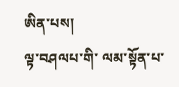ཨིན་པས།
ལྟ་བཤལཔ་གི་ ལམ་སྟོན་པ་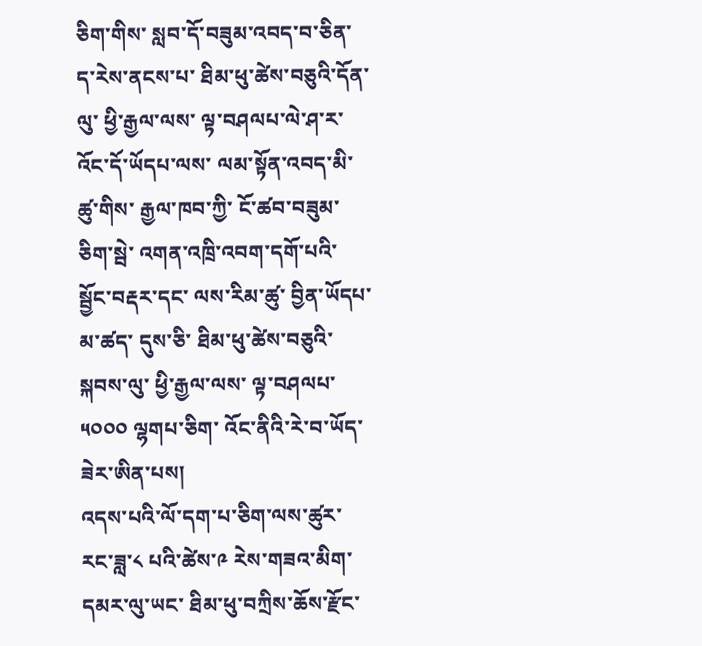ཅིག་གིས་ སླབ་དོ་བཟུམ་འབད་བ་ཅིན་ ད་རེས་ནངས་པ་ ཐིམ་ཕུ་ཚེས་བཅུའི་དོན་ལུ་ ཕྱི་རྒྱལ་ལས་ ལྟ་བཤལཔ་ལེ་ཤ་ར་འོང་དོ་ཡོདཔ་ལས་ ལམ་སྟོན་འབད་མི་ཚུ་གིས་ རྒྱལ་ཁབ་ཀྱི་ ངོ་ཚབ་བཟུམ་ཅིག་སྦེ་ འགན་འཁྲི་འབག་དགོ་པའི་ སྦྱོང་བརྡར་དང་ ལས་རིམ་ཚུ་ བྱིན་ཡོདཔ་མ་ཚད་ དུས་ཅི་ ཐིམ་ཕུ་ཚེས་བཅུའི་སྐབས་ལུ་ ཕྱི་རྒྱལ་ལས་ ལྟ་བཤལཔ་༥༠༠༠ ལྷགཔ་ཅིག་ འོང་ནིའི་རེ་བ་ཡོད་ཟེར་ཨིན་པས།
འདས་པའི་ལོ་དག་པ་ཅིག་ལས་ཚུར་ རང་ཟླ་༨ པའི་ཚེས་༩ རེས་གཟའ་མིག་དམར་ལུ་ཡང་ ཐིམ་ཕུ་བཀྲིས་ཆོས་རྫོང་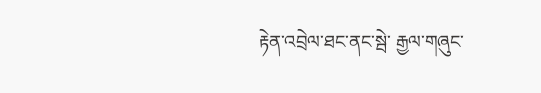རྟེན་འབྲེལ་ཐང་ནང་སྦེ་ རྒྱལ་གཞུང་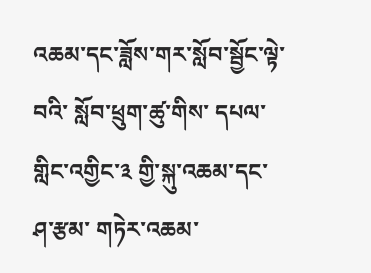འཆམ་དང་ཟློས་གར་སློབ་སྦྱོང་ལྟེ་བའི་ སློབ་ཕྲུག་ཚུ་གིས་ དཔལ་གླིང་འགྱིང་༣ གྱི་སྐུ་འཆམ་དང་ ཤ་རྩམ་ གཏེར་འཆམ་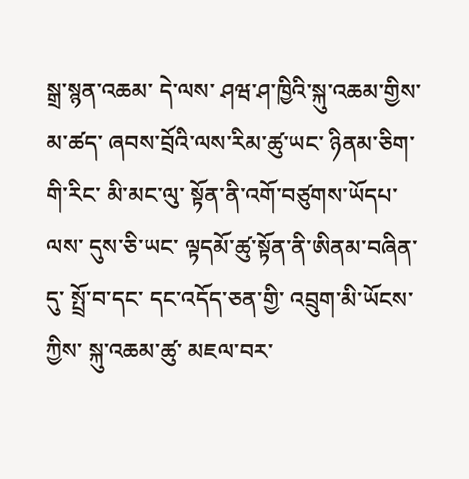སྒྲ་སྙན་འཆམ་ དེ་ལས་ ཤཝ་ཤ་ཁྱིའི་སྐུ་འཆམ་གྱིས་མ་ཚད་ ཞབས་བྲོའི་ལས་རིམ་ཚུ་ཡང་ ཉིནམ་ཅིག་གི་རིང་ མི་མང་ལུ་ སྟོན་ནི་འགོ་བཙུགས་ཡོདཔ་ལས་ དུས་ཅི་ཡང་ ལྟདམོ་ཚུ་སྟོན་ནི་ཨིནམ་བཞིན་དུ་ སྤྲོ་བ་དང་ དང་འདོད་ཅན་གྱི་ འབྲུག་མི་ཡོངས་ཀྱིས་ སྐུ་འཆམ་ཚུ་ མཇལ་བར་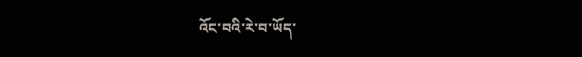འོང་བའི་རེ་བ་ཡོད་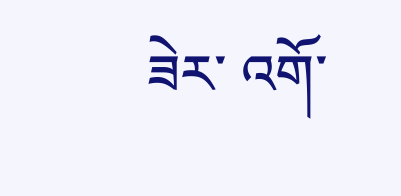ཟེར་ འགོ་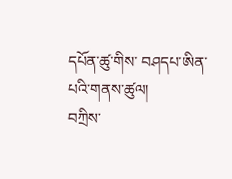དཔོན་ཚུ་གིས་ བཤདཔ་ཨིན་པའི་གནས་ཚུལ།
བཀྲིས་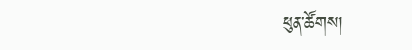ཕུན་ཚོགས།